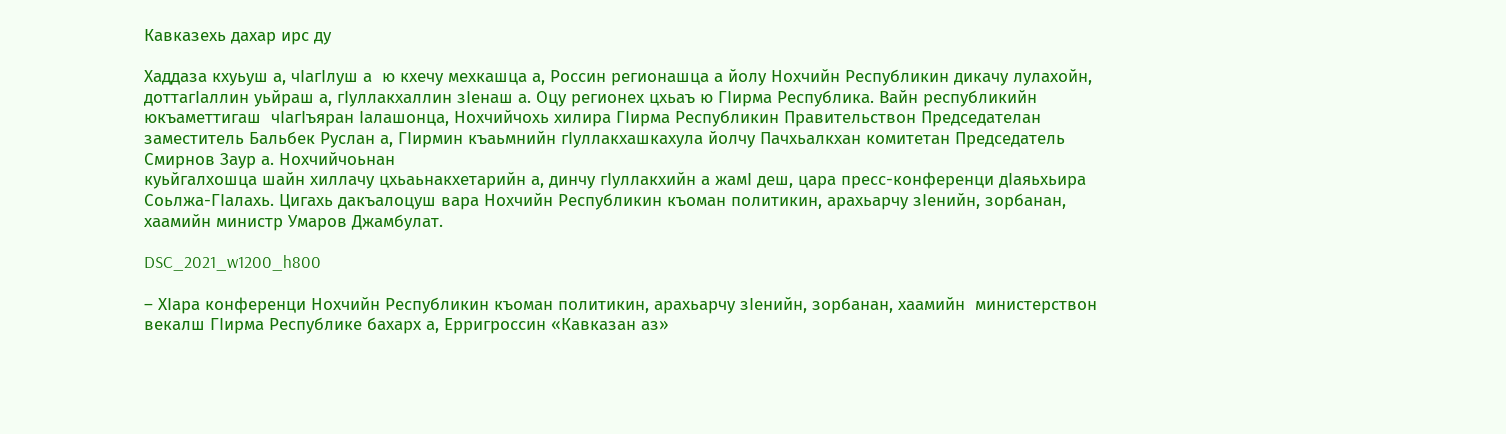Кавказехь дахар ирс ду

Хаддаза кхуьуш а, чIагIлуш а  ю кхечу мехкашца а, Россин регионашца а йолу Нохчийн Республикин дикачу лулахойн, доттагIаллин уьйраш а, гIуллакхаллин зIенаш а. Оцу регионех цхьаъ ю ГIирма Республика. Вайн республикийн юкъаметтигаш  чIагIъяран Iалашонца, Нохчийчохь хилира ГIирма Республикин Правительствон Председателан заместитель Бальбек Руслан а, ГIирмин къаьмнийн гIуллакхашкахула йолчу Пачхьалкхан комитетан Председатель Смирнов Заур а. Нохчийчоьнан
куьйгалхошца шайн хиллачу цхьаьнакхетарийн а, динчу гIуллакхийн а жамI деш, цара пресс-конференци дIаяьхьира Соьлжа-ГIалахь. Цигахь дакъалоцуш вара Нохчийн Республикин къоман политикин, арахьарчу зIенийн, зорбанан, хаамийн министр Умаров Джамбулат.

DSC_2021_w1200_h800

– ХIара конференци Нохчийн Республикин къоман политикин, арахьарчу зIенийн, зорбанан, хаамийн  министерствон векалш ГIирма Республике бахарх а, Ерригроссин «Кавказан аз»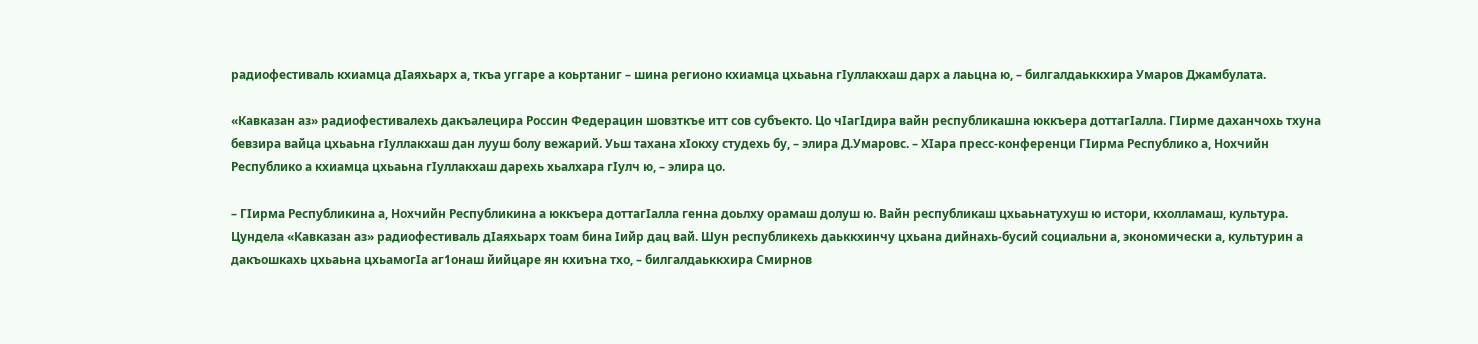радиофестиваль кхиамца дIаяхьарх а, ткъа уггаре а коьртаниг – шина регионо кхиамца цхьаьна гIуллакхаш дарх а лаьцна ю, – билгалдаьккхира Умаров Джамбулата.

«Кавказан аз» радиофестивалехь дакъалецира Россин Федерацин шовзткъе итт сов субъекто. Цо чIагIдира вайн республикашна юккъера доттагIалла. ГIирме даханчохь тхуна бевзира вайца цхьаьна гIуллакхаш дан лууш болу вежарий. Уьш тахана хIокху студехь бу, – элира Д.Умаровс. – ХIара пресс-конференци ГIирма Республико а, Нохчийн Республико а кхиамца цхьаьна гIуллакхаш дарехь хьалхара гIулч ю, – элира цо.

– ГIирма Республикина а, Нохчийн Республикина а юккъера доттагIалла генна доьлху орамаш долуш ю. Вайн республикаш цхьаьнатухуш ю истори, кхолламаш, культура. Цундела «Кавказан аз» радиофестиваль дIаяхьарх тоам бина Iийр дац вай. Шун республикехь даьккхинчу цхьана дийнахь-бусий социальни а, экономически а, культурин а дакъошкахь цхьаьна цхьамогIа аг1онаш йийцаре ян кхиъна тхо, – билгалдаьккхира Смирнов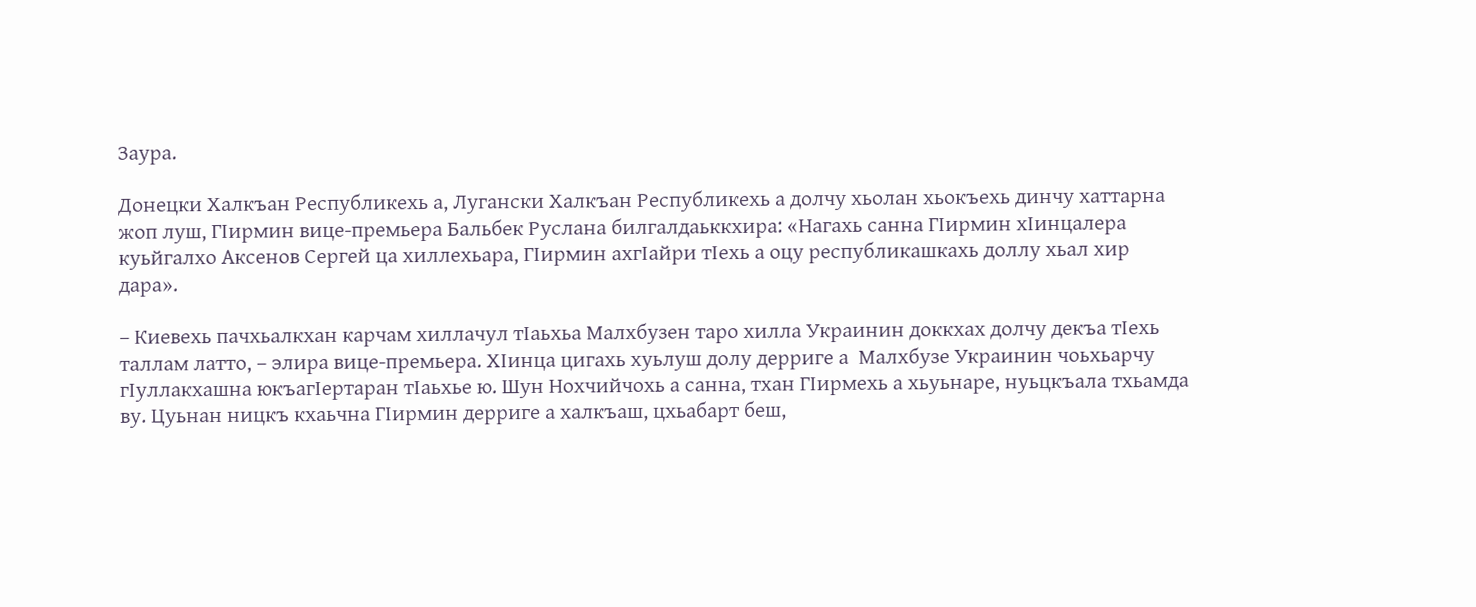Заура.

Донецки Халкъан Республикехь а, Лугански Халкъан Республикехь а долчу хьолан хьокъехь динчу хаттарна жоп луш, ГIирмин вице-премьера Бальбек Руслана билгалдаьккхира: «Нагахь санна ГIирмин хIинцалера куьйгалхо Аксенов Сергей ца хиллехьара, ГIирмин ахгIайри тIехь а оцу республикашкахь доллу хьал хир дара».

– Киевехь пачхьалкхан карчам хиллачул тIаьхьа Малхбузен таро хилла Украинин доккхах долчу декъа тIехь таллам латто, – элира вице-премьера. ХIинца цигахь хуьлуш долу дерриге а  Малхбузе Украинин чоьхьарчу гIуллакхашна юкъагIертаран тIаьхье ю. Шун Нохчийчохь а санна, тхан ГIирмехь а хьуьнаре, нуьцкъала тхьамда ву. Цуьнан ницкъ кхаьчна ГIирмин дерриге а халкъаш, цхьабарт беш,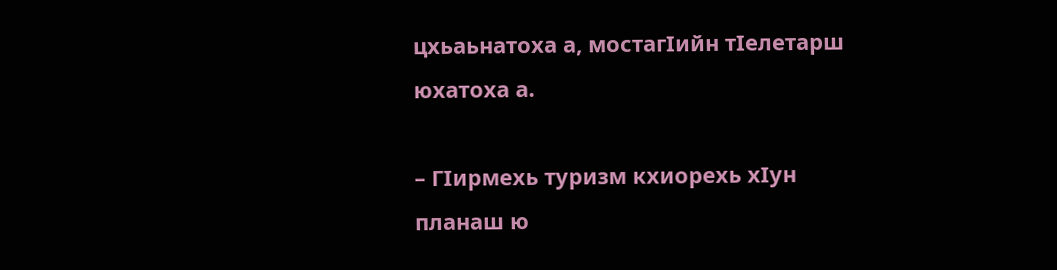цхьаьнатоха а, мостагIийн тIелетарш юхатоха а.

– ГIирмехь туризм кхиорехь хIун планаш ю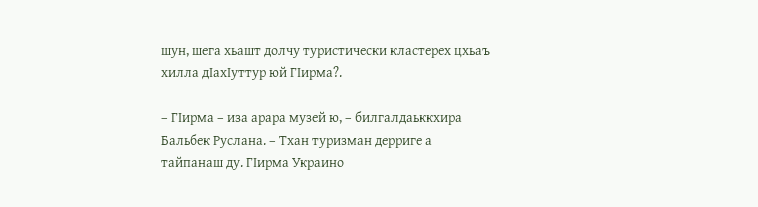шун, шега хьашт долчу туристически кластерех цхьаъ хилла дIахIуттур юй ГIирма?.

– ГIирма – иза арара музей ю, – билгалдаьккхира Бальбек Руслана. – Тхан туризман дерриге а тайпанаш ду. ГIирма Украино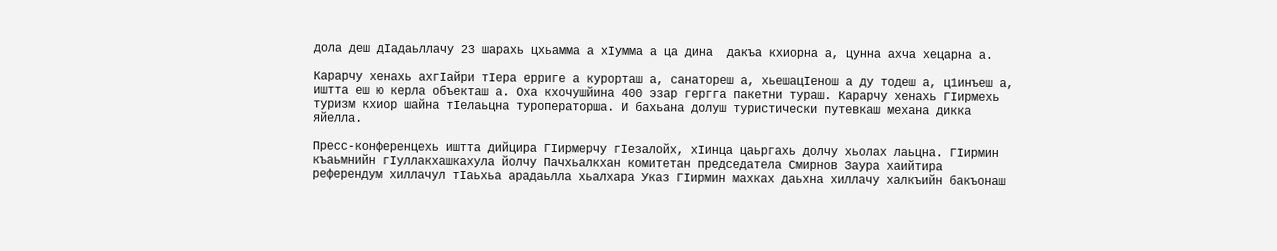дола деш дIадаьллачу 23 шарахь цхьамма а хIумма а ца дина  дакъа кхиорна а, цунна ахча хецарна а.

Карарчу хенахь ахгIайри тIера ерриге а курорташ а, санатореш а, хьешацIенош а ду тодеш а, ц1инъеш а, иштта еш ю керла объекташ а. Оха кхочушйина 400 эзар гергга пакетни тураш. Карарчу хенахь ГIирмехь туризм кхиор шайна тIелаьцна туроператорша. И бахьана долуш туристически путевкаш механа дикка яйелла.

Пресс-конференцехь иштта дийцира ГIирмерчу гIезалойх, хIинца цаьргахь долчу хьолах лаьцна. ГIирмин къаьмнийн гIуллакхашкахула йолчу Пачхьалкхан комитетан председатела Смирнов Заура хаийтира референдум хиллачул тIаьхьа арадаьлла хьалхара Указ ГIирмин махках даьхна хиллачу халкъийн бакъонаш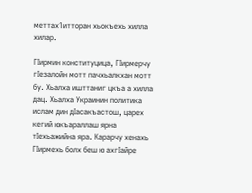меттах1итторан хьокъехь хилла хилар.

ГIирмин конституцица, ГIирмерчу гIезалойн мотт пачхьалкхан мотт бу. Хьалха ишттаниг цкъа а хилла дац. Хьалха Украинин политика ислам дин дIасакъастош, царех кегий юкъараллаш ярна тIехьажийна яра. Карарчу хенахь ГIирмехь болх беш ю ахгIайре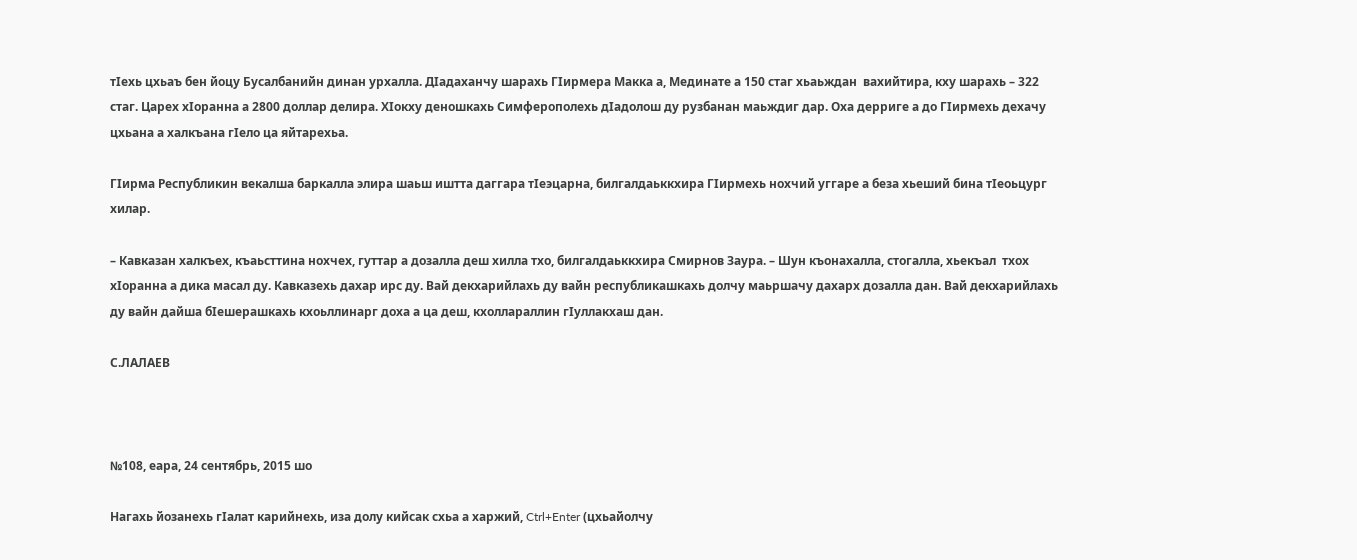тIехь цхьаъ бен йоцу Бусалбанийн динан урхалла. ДIадаханчу шарахь ГIирмера Макка а, Мединате а 150 стаг хьаьждан  вахийтира, кху шарахь – 322 стаг. Царех хIоранна а 2800 доллар делира. ХIокху деношкахь Симферополехь дIадолош ду рузбанан маьждиг дар. Оха дерриге а до ГIирмехь дехачу цхьана а халкъана гIело ца яйтарехьа.

ГIирма Республикин векалша баркалла элира шаьш иштта даггара тIеэцарна, билгалдаьккхира ГIирмехь нохчий уггаре а беза хьеший бина тIеоьцург хилар.

– Кавказан халкъех, къаьсттина нохчех, гуттар а дозалла деш хилла тхо, билгалдаьккхира Смирнов Заура. – Шун къонахалла, стогалла, хьекъал  тхох хIоранна а дика масал ду. Кавказехь дахар ирс ду. Вай декхарийлахь ду вайн республикашкахь долчу маьршачу дахарх дозалла дан. Вай декхарийлахь ду вайн дайша бIешерашкахь кхоьллинарг доха а ца деш, кхоллараллин гIуллакхаш дан.

С.ЛАЛАЕВ



№108, еара, 24 сентябрь, 2015 шо

Нагахь йозанехь гIалат карийнехь, иза долу кийсак схьа а харжий, Ctrl+Enter (цхьайолчу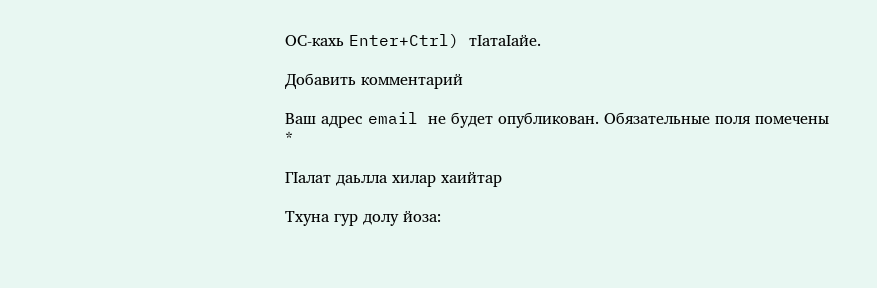ОС-кахь Enter+Ctrl) тIатаIайе.

Добавить комментарий

Ваш адрес email не будет опубликован. Обязательные поля помечены *

ГIалат даьлла хилар хаийтар

Тхуна гур долу йоза: